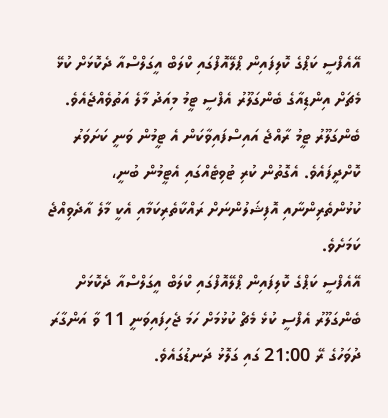އޭއެފްސީ ކަޕްގެ ކޮލިފައިން ޕްލޭއޮފްގައި ކްލަބް އީގަލްސްއާ ދެކޮޅަށް ކުޅޭ މެޗަށް އިންޑިއާގެ ބެންގަލޫރު އެފްސީ ޓީމު މިއަދު މާލެ އަތުވެއްޖެއެވެ.
ބެންގަލޫރު ޓީމު ރާއްޖެ އައިސްފައިވާކަން އެ ޓީމުން ވަނީ ކަށަވަރު ކޮށްދީފައެވެ. އެގޮތުން ކުރި ޓުވިޓެއްގައި އެޓީމުން ބުނީ، ކުޅުންތެރިންނާއި އޮފިޝަލުންނަށް ރައްކާތެރިކަމާއި އެކީ މާލެ އާދެވިއްޖެ ކަމަށެވެ.
އޭއެފްސީ ކަޕްގެ ކޮލިފައިން ޕްލޭއޮފްގައި ކްލަބް އީގަލްސްއާ ދެކޮޅަށް ބެންގަލޫރު އެފްސީ ކުޅެ މެޗް ކުޅުމަށް ހަމަ ޖެހިފައިވަނީ 11 ވާ އަންގާރަ ދުވަހުގެ ރޭ 21:00 ގައި ގަލޮޅު ދަނޑުގައެވެ.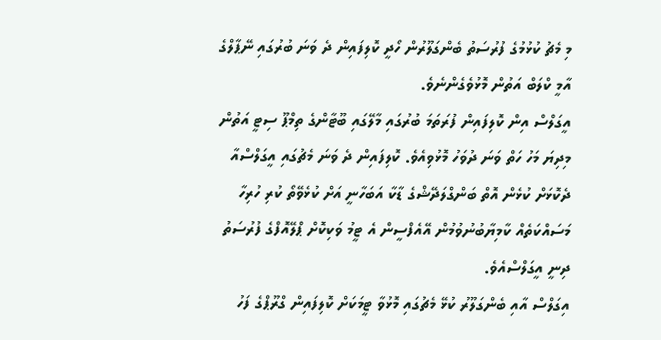މި މެޗު ކުޅުމުގެ ފުރުސަތު ބެންގަލޫރުން ހޯދީ ކޮލިފައިން ދެ ވަނަ ބުރުގައި ނޭޕާލްގެ އާމީ ކްލަބް އަތުން މޮޅުވެގެންނެވެ.
އީގަލްސް އިން ކޮލިފައިން ފުރަތަމަ ބުރުގައި މާލޭގައި ބޫޓާންގެ ތިމްޕޫ ސިޓީ އަތުން މިދިޔަ މަހު ހަތް ވަނަ ދުވަހު މޮޅުވިއެވެ. ކޮލިފައިން ދެ ވަނަ މެޗުގައި އީގަލްސްއާ ދެކޮޅަށް ކުޅެން އޮތް ބަންގްލަދޭޝްގެ ޑާކާ އަބަހާނީ އަށް ކުޅެވޭތޯ ކުރި ހުރިހާ މަސައްކަތެއް ކާމިޔާބުނުވުމުން އޭއެފްސީން އެ ޓީމު ވަކިކޮށް ޕްލޭއޮފްގެ ފުރުސަތު ދިނީ އީގަލްސްއެވެ.
އިގަލްސް އާއި ބެންގަލޫރު ކުޅޭ މެޗުގައި މޮޅުވާ ޓީމަކަށް ކޮލިފައިން ގްރޫޕްގެ ފަހު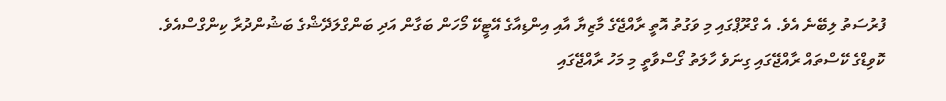ފުރުސަތު ލިބޭނެ އެވެ. އެ ގްރޫޕްގައި މި ވަގުތު އޮތީ ރާއްޖޭގެ މާޒިޔާ އާއި އިންޑިއާގެ އޭޓީކޭ މޯހަން ބަގާން އަދި ބަންގްލަދޭޝްގެ ބަޝުންދުރާ ކިންގްސްއެވެ.
ކޮވިޑްގެ ކޭސްތައް ރާއްޖޭގައި ގިނަވެ ހާލަތު ގޯސްވާތީ މި މަހު ރާއްޖޭގައި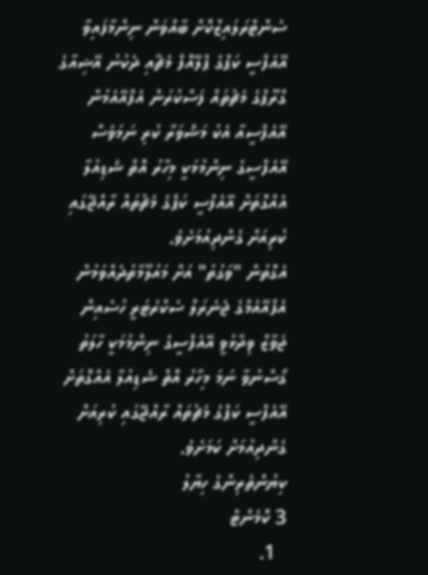ސެންޓްރަލައިޒްކޮށް ބާއްވަން ނިންމާފައިވާ އޭއެފްސީ ކަޕްގެ ޕްލޭއޮފް މެޗާއި ދެކުނު އޭޝިއާގެ ގްރޫޕްގެ މެޗުތައް ފަސްކުރަން އެފްއޭއެމުން އޭއެފްސީއާ އެކު މަޝްވަރާ ކުރި ނަމަވެސް އޭއެފްސީގެ ނިންމުމަކީ މިހާރު އޮތް ޝެޑިއުލާ އެއްގޮތަށް އޭއެފްސީ ކަޕްގެ މެޗުތައް ރާއްޖޭގައި ކުރިއަށް ގެންދިއުމަށެވެ.
އެގޮތުން "ވަގުތު" އަށް މައުލޫމާތުދެއްވަމުން އެފްއޭއެމްގެ ޖެނެރަލް ސެކްރެޓަރީ ހުސެއިން ޖަވާޒް ވިދާޅުވީ އޭއެފްސީގެ ނިންމުމަކީ ހާލަތު ގޯސްނުވާ ނަމަ މިހާރު އޮތް ޝެޑިއުލާ އެއްގޮތަށް އޭއެފްސީ ކަޕްގެ މެޗުތައް ރާއްޖޭގައި ކުރިއަށް ގެންދިއުމަށް ކަމަށެވެ.
ކިޔުންތެރިންގެ ހިޔާލު
3 ކޮމެންޓް
  1.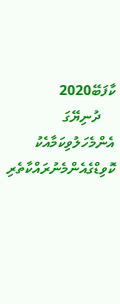ކާފަބޭ2020
    ދުނިޔޭގަ އެންމެހަލުވިކަމާއެކު ކޮވިޑްގެއެންމެނުރައްކާތެރި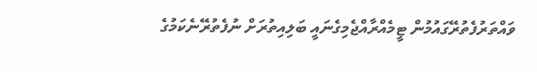ވައްތަރުފެތުރޭގައުމުން ޓީމެއްރާއްޖެމިގެނައީ ބަލިއިތުރަށް ނުފެތުރޭނެކަމުގެ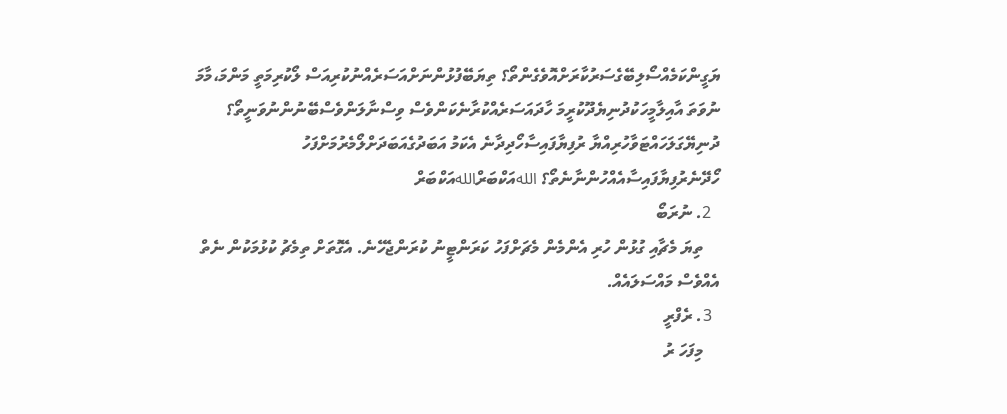ޔަގީންކަމެއްސޯލިބޭގެސަރުކާރަށްއޮވެގެންތޯ؟ ތިޔަބޭފުޅުންނަށްއަސަރެއްނުކުރިއަސް ލޯކުރިމަތީ މަންމަ،މާމަ ނުވަތަ އާއިލާމީހަކުދުނިޔެދޫކުރީމަ ހާދައަސަރެއްކުރާނެކަންވެސް ވިސްނާލަންވެސްބޭނުންނުވަނީތޯ؟ ދުނިޔޭގަލަހައްޓަވާހުރިއްޔާ ރުފިޔާފައިސާހޯދިދާނެ އެކަމު އަބަދުގެއަބަދަށްލޯމެރުމަށްފަހު ހޯދޭނެރުފިޔާފައިސާއެއްހުންނާނެތޯ؟ اللهއަކްބަރްاللهއަކްބަރް
  2. ނުރަބޯ
    ތިޔަ މެޗާއި ގުޅުން ހުރި އެންމެން މެޗަށްފަހު ކަރަންޓީނު ކުރަންޖެހޭނެ. އެގޮތަށް ތިމެޗު ކުޅުމަކުން ނެތް އެއްވެސް މައްސަލައެއް.
  3. ރެފްރީ
    މިފަހަ ރު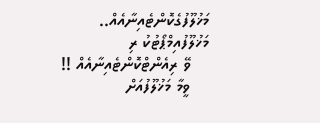މަޚުލޫފުގެކޮންޓެއިނާއެއް.. މަޚުލޫފުއިމްޕޯޓުކު ރި
    ވޭ ރިއެންޓްކޮންޓެއިނާއެއް !!
    ވީމާ މަޚުލޫފުއަށް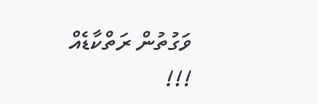ވަގުތުން ރަތްކާޑެއް !!!